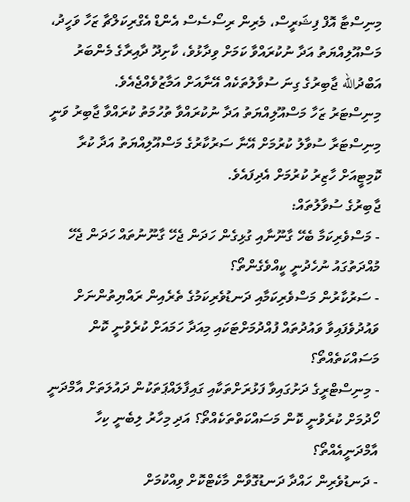މިނިސްޓާ އޮފް ފިޝަރީސް، މެރިން ރިސޯސެސް އެންޑް އެގްރިކަލްޗާ ޒަހާ ވަހީދު، މަސްއޫލިއްޔަތު އަދާ ނުކުރައްވާ ކަމަށް ވިދާޅުވެ، ކާށިދޫ ދާއިރާގެ މެންބަރު އަބްދުالله ޖާބިރުގެ ގިނަ ސުވާލުތަކެއް އޭނާއަށް އަމާޒުވެއްޖެއެވެ.
މިނިސްޓަރު ޒަހާ މަސްއޫލިއްޔަތު އަދާ ނުކުރައްވާ ތުހުމަތު ކުރައްވާ ޖާބިރު ވަނީ މިނިސްޓަރާ ސުވާލު ކުރުމަށް އޭނާ ސަރުކާރުގެ މަސްއޫލިއްޔަތު އަދާ ކުރާ ކޮމިޓީއަށް ހާޒިރު ކުރުމަށް އެދިފައެވެ.
ޖާބިރުގެ ސުވާލުތައް:
- މަސްވެރިކަމާ ބެހޭ ގާނޫނާއި ގުޅިގެން ހަދަން ޖެހޭ ގާނޫނުތައް ހަދަން ޖެހޭ މުއްދަތުގައު ނުހެދުނީ ކީއްވެގެންތޯ؟
- ސަރުކާރުން މަސްވެރިކަމާއި ދަނޑުވެރިކަމުގެ ތެރެއިން ރައްޔިތުންނަށް ވައުދުވެފައިވާ ވައުދުތައް ފުއްދުމަށްޓަކައި މިއަދާ ހަމައަށް ކުރެވުނީ ކޮން މަސައްކަތެއްތޯ؟
- މިނިސްޓްރީގެ ދަށުގައިވާ ފަޅުރަށްތަކާއި ގައިފާލައްޕަތަކުން ދައުލަތަށް އާމްދަނީ ހޯދުމަށް ކުރެވުނީ ކޮން މަސައްކަތްތަކެއްތޯ؟ އަދި މިހާރު ލިބެނީ ކިހާ އާމްދަނީއެއްތޯ؟
- ދަނޑުވެރިން ހައްދާ ދަނޑުގޮވާން މާކެޓްކޮށް ވިއްކުމަށް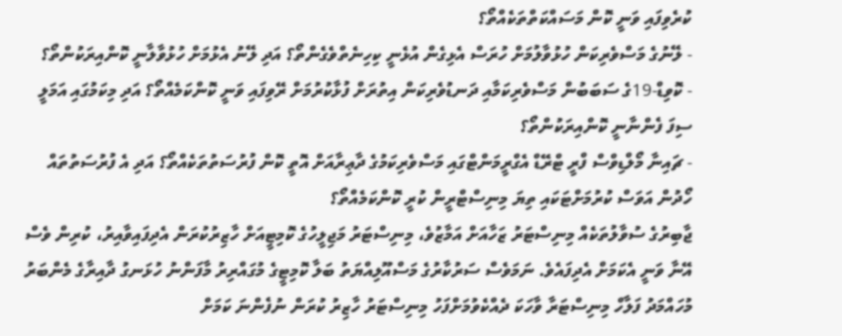ކުރެވިފައި ވަނީ ކޮން މަސައްކަތްތަކެއްތޯ؟
- ލޭނުގެ މަސްވެރިކަން ހުޅުވާލުމަށް ހުރަސް އެޅިގެން އުޅެނީ ކިހިނެތްވެގެންތޯ؟ އަދި ލޭނު އެޅުމަށް ހުޅުވާލާނީ ކޮންއިރަކުންތޯ؟
- ކޮވިޑް-19ގެ ސަބަބުން މަސްވެރިކަމާއި ދަނޑުވެރިކަން އިތުރަށް ފުޅާކުރުމަށް ރޭވިފައި ވަނީ ކޮންކަމެއްތޯ؟ އަދި މިކަމުގައި އަމަލީ ސިފަ ފެންނާނީ ކޮންއިރަކުންތޯ؟
- ޗައިނާ މޯލްޑިވްސް ފްރީ ޓްރޭޑް އެގްރީމަންޓްގައި މަސްވެރިކަމުގެ ދާޢިރާއަށް އޮތީ ކޮން ފުރުސަތުތަކެއްތޯ؟ އަދި އެ ފުރުސަތުތައް ހޯދުން އަވަސް ކުރުމަށްޓަކައި ތިޔަ މިނިސްޓްރީން ކުރީ ކޮންކަމެއްތޯ؟
ޖާބިރުގެ ސުވާލުތަކެއް މިނިސްޓަރު ޒަހާއަށް އަމާޒުވެ، މިނިސްޓަރު މަޖިލީހުގެ ކޮމިޓީއަށް ހާޒިރުކުރަން އެދިފައިވާއިރު، ކުރިން ވެސް އޭނާ ވަނީ އެކަމަށް އެދިފައެވެ. ނަމަވެސް ސަރުކާރުގެ މަސްއޫލިއްޔަތު ބަލާ ކޮމިޓީގެ މުގައްރިރު މާފަންނު ހުޅަނގު ދާއިރާގެ މެންބަރު މުހައްމަދު ފަލާހް މިނިސްޓަރާ ވާހަކަ ދެއްކެވުމަށްފަހު މިނިސްޓަރު ހާޒިރު ކުރަން ނުފެންނަ ކަމަށް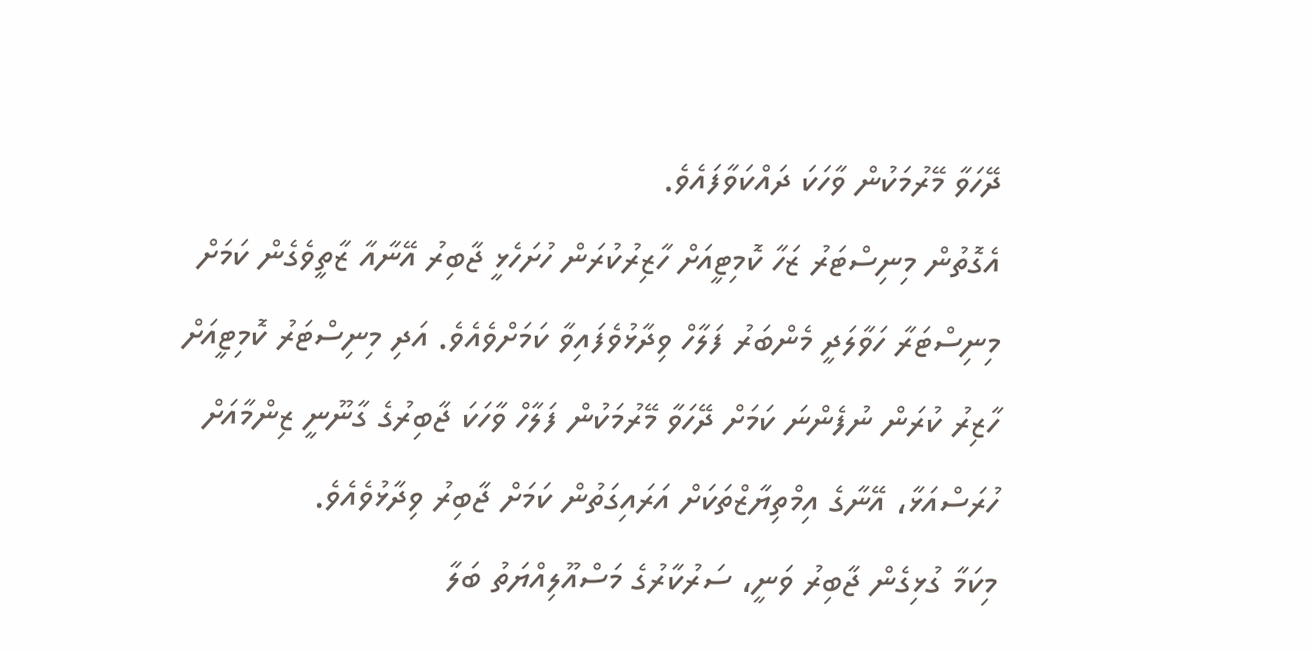ދޭހަވާ މޭރުމަކުން ވާހަކަ ދައްކަވާފައެވެ.
އެގޮތުން މިނިސްޓަރު ޒަހާ ކޮމިޓީއަށް ހާޒިރުކުރަން ހުށަހެޅީ ޖާބިރު އޭނާއާ ޒާތީވެގެން ކަމަށް މިނިސްޓަރާ ހަވާލަދީ މެންބަރު ފަލާހް ވިދާޅުވެފައިވާ ކަމަށްވެއެވެ. އަދި މިނިސްޓަރު ކޮމިޓީއަށް ހާޒިރު ކުރަން ނުފެންނަ ކަމަށް ދޭހަވާ މޭރުމަކުން ފަލާހް ވާހަކަ ޖާބިރުގެ ގާނޫނީ ޒިންމާއަށް ހުރަސްއަޅާ، އޭނާގެ އިމްތިޔާޒްތަކަށް އަރައިގަތުން ކަމަށް ޖާބިރު ވިދާޅުވެއެވެ.
މިކަމާ ގުޅިގެން ޖާބިރު ވަނީ، ސަރުކާރުގެ މަސްއޫލިއްޔަތު ބަލާ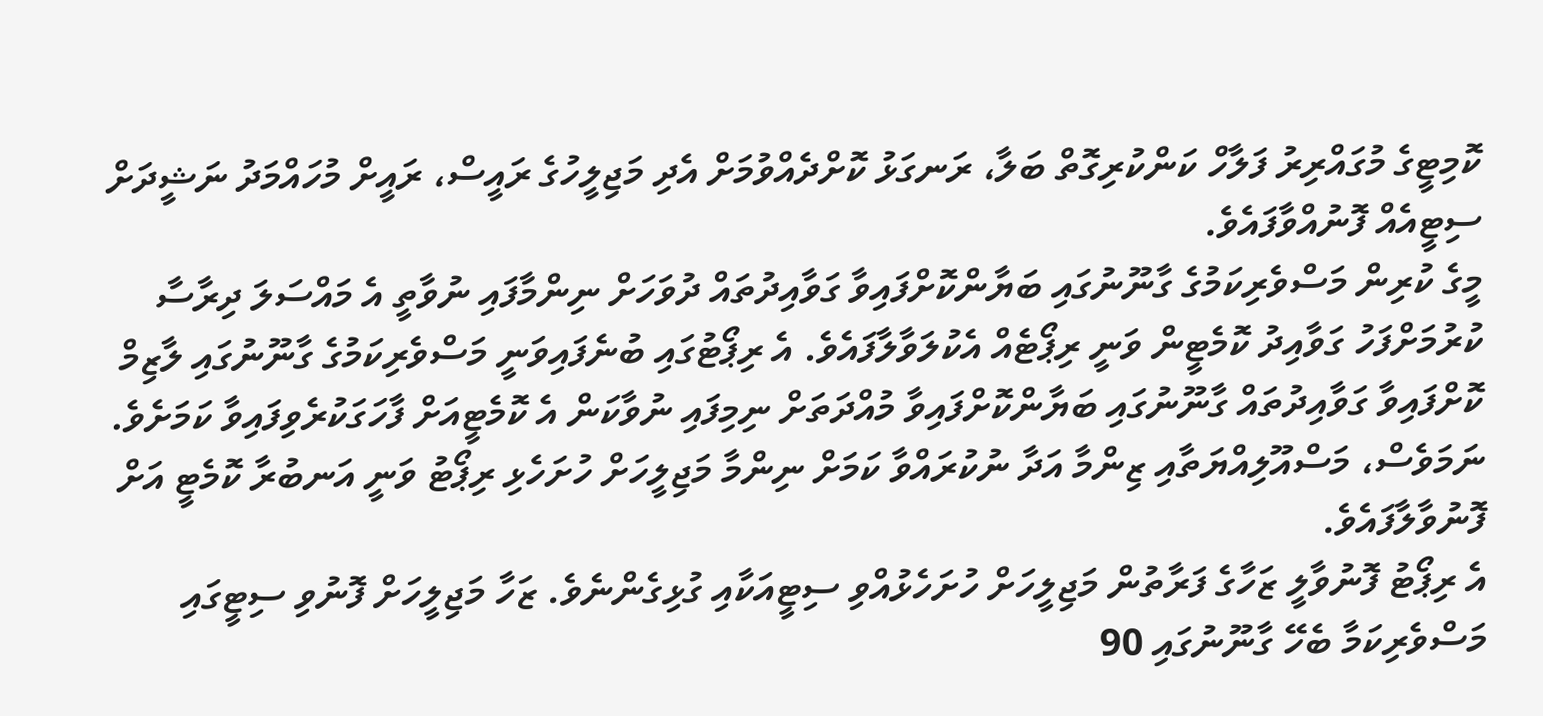ކޮމިޓީގެ މުގައްރިރު ފަލާހް ކަންކުރިގޮތް ބަލާ، ރަނގަޅު ކޮށްދެއްވުމަށް އެދި މަޖިލީހުގެ ރައީސް، ރައީށް މުހައްމަދު ނަޝީދަށް ސިޓީއެއް ފޮނުއްވާފައެވެ.
މީގެ ކުރިން މަސްވެރިކަމުގެ ގާނޫނުގައި ބަޔާންކޮށްފައިވާ ގަވާއިދުތައް ދުވަހަށް ނިންމާފައި ނުވާތީ އެ މައްސަލަ ދިރާސާ ކުރުމަށްފަހު ގަވާއިދު ކޮމެޓީން ވަނީ ރިޕޯޓެއް އެކުލަވާލާފައެވެ. އެ ރިޕޯޓުގައި ބުނެފައިވަނީ މަސްވެރިކަމުގެ ގާނޫނުގައި ލާޒިމް ކޮށްފައިވާ ގަވާއިދުތައް ގާނޫނުގައި ބަޔާންކޮށްފައިވާ މުއްދަތަށް ނިމިފައި ނުވާކަން އެ ކޮމެޓީއަށް ފާހަގަކުރެވިފައިވާ ކަމަށެވެ. ނަމަވެސް، މަސްއޫލިއްޔަތާއި ޒިންމާ އަދާ ނުކުރައްވާ ކަމަށް ނިންމާ މަޖިލީހަށް ހުށަހެޅި ރިޕޯޓު ވަނީ އަނބުރާ ކޮމެޓީ އަށް ފޮނުވާލާފައެވެ.
އެ ރިޕޯޓު ފޮނުވާލީ ޒަހާގެ ފަރާތުން މަޖިލީހަށް ހުށަހެޅުއްވި ސިޓީއަކާއި ގުޅިގެންނެވެ. ޒަހާ މަޖިލީހަށް ފޮނުވި ސިޓީގައި މަސްވެރިކަމާ ބެހޭ ގާނޫނުގައި 90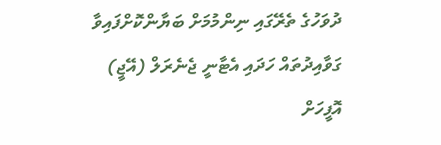ދުވަހުގެ ތެރޭގައި ނިންމުމަށް ބަޔާންކޮށްފައިވާ ގަވާއިދުތައް ހަދައި އެޓާނީ ޖެނެރަލް (އޭޖީ) އޮފީހަށް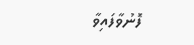ފޮނުވާފައިވާ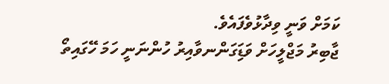ކަމަށް ވަނީ ވިދާޅުވެފައެވެ.
ޖާބިރު މަޖްލީހަށް ވަޑަިގަންނވާއިރު ހުންނަނީ ހަމަ ހޭގައިތޯ